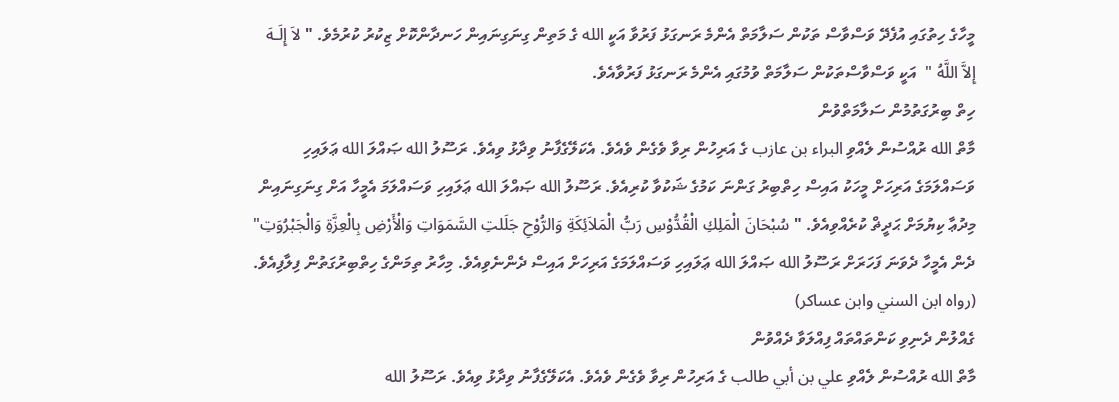މީހާގެ ހިތުގައި އުފެދޭ ވަސްވާސް ތަކުން ސަލާމަތް އެންމެ ރަނގަޅު ފަރުވާ އަކީ الله ގެ މަތިން ގިނަގިނައިން ހަނދާންކޮށް ޒިކުރު ކުރުމެވެ. " لاَ إِلَـهَ إِلاَّ اللَّهُ "  އަކީ ވަސްވާސްތަކުން ސަލާމަތް ވުމުގައި އެންމެ ރަނގަޅު ފަރުވާއެވެ.
ހިތް ބިރުގަތުމުން ސަލާމަތްވުން
މާތް الله ރުއްސުން ލެއްވި البراء بن عازب ގެ އަރިހުން ރިވާ ވެގެން ވެއެވެ. އެކަލޭގެފާނު ވިދާޅު ވިއެވެ. ރަސޫލު الله ޞައްލަ الله ޢަލައިހި ވަސައްލަމަގެ އަރިހަށް މީހަކު އައިސް ހިތްބިރު ގަންނަ ކަމުގެ ޝަކުވާ ކުރިއެވެ. ރަސޫލު الله ޞައްލަ الله ޢަލައިހި ވަސައްލަމަ އެމީހާ އަށް ގިނަގިނައިން މިދުޢާ ކިޔުމަށް ޙަދީޡް ކުރެއްވިއެވެ. " سُبْحَانَ الْمَلِكِ الْقُدُّوْسِ رَبُّ الْمَلاَئِكَةِ وَالرُّوْحِ جَلَلتِ السَّمَوَاتِ وَالْأَرْضِ بِالْعِزَّةِ وَالْجَبْرُوَتِ"  ދެން އެމީހާ ދެވަނަ ފަހަރަށް ރަސޫލު الله ޞައްލަ الله ޢަލައިހި ވަސައްލަމަގެ އަރިހަށް އައިސް ދެންނެވިއެވެ. މިހާރު ތިމަންގެ ހިތްބިރުގަތުން ފިލާފިއެވެ. (رواه ابن السني وابن عساكر)
ގެއްލުން ދެނިވި ކަންތައްތައް ފިއްލަވާ ދެއްވުން
މާތް الله ރުއްސުން ލެއްވި علي بن أبي طالب ގެ އަރިހުން ރިވާ ވެގެން ވެއެވެ. އެކަލޭގެފާނު ވިދާޅު ވިއެވެ. ރަސޫލު الله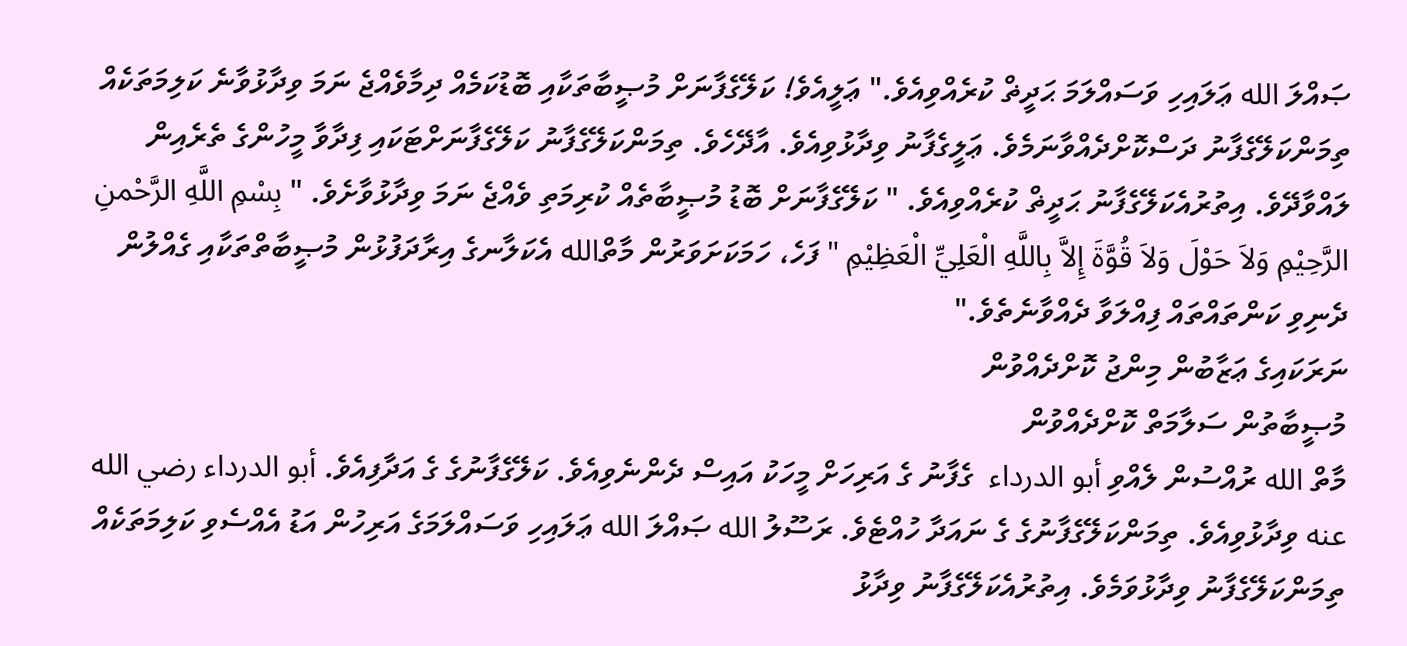ޞައްލަ الله ޢަލައިހި ވަސައްލަމަ ޙަދީޡް ކުރެއްވިއެވެ." ޢަލީއެވެ! ކަލޭގެފާނަށް މުޞީބާތަކާއި ބޮޑުކަމެއް ދިމާވެއްޖެ ނަމަ ވިދާޅުވާނެ ކަލިމަތަކެއް ތިމަންކަލޭގެފާނު ދަސްކޮށްދެއްވާނަމެވެ. ޢަލީގެފާނު ވިދާޅުވިއެވެ. އާދޭހެވެ. ތިމަންކަލޭގެފާނު ކަލޭގެފާނަށްޓަކައި ފިދާވާ މީހުންގެ ތެރެއިން ލައްވާދޭވެ. އިތުރުއެކަލޭގެފާނު ޙަދީޡް ކުރެއްވިއެވެ. " ކަލޭގެފާނަށް ބޮޑު މުޞީބާތެއް ކުރިމަތި ވެއްޖެ ނަމަ ވިދާޅުވާށެވެ. " بِسْمِ اللَّهِ الرَّحْمنِ الرَّحِيْمِ وَلاَ حَوْلَ وَلاَ قُوَّةَ إِلاَّ بِاللَّهِ الْعَلِيِّ الْعَظِيْمِ " ފަހެ، ހަމަކަށަވަރުން މާތްالله އެކަލާނގެ އިރާދަފުޅުން މުޞީބާތްތަކާއި ގެއްލުން ދެނިވި ކަންތައްތައް ފިއްލަވާ ދެއްވާނެތެވެ."
ނަރަކައިގެ ޢަޒާބުން މިންޖު ކޮށްދެއްވުން
މުޞީބާތުން ސަލާމަތް ކޮށްދެއްވުން
މާތް الله ރުއްސުން ލެއްވި أبو الدرداء  ގެފާނު ގެ އަރިހަށް މީހަކު އައިސް ދެންނެވިއެވެ. ކަލޭގެފާނުގެ ގެ އަދާފިއެވެ. أبو الدرداء رضي الله عنه ވިދާޅުވިއެވެ. ތިމަންކަލޭގެފާނުގެ ގެ ނައަދާ ހުއްޓެވެ. ރަސޫލު الله ޞައްލަ الله ޢަލައިހި ވަސައްލަމަގެ އަރިހުން އަޑު އެއްސެވި ކަލިމަތަކެއް ތިމަންކަލޭގެފާނު ވިދާޅުވަމެވެ. އިތުރުއެކަލޭގެފާނު ވިދާޅު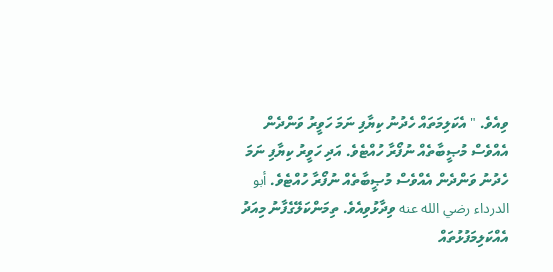ވިއެވެ. " އެކަލިމަތައް ހެދުނު ކިޔާފި ނަމަ ހަވީރު ވަންދެން އެއްވެސް މުޞީބާތެއް ނުފޯރާ ހުއްޓެވެ. އަދި ހަވީރު ކިޔާފި ނަމަ ހެދުނު ވަންދެން އެއްވެސް މުޞީބާތެއް ނުފޯރާ ހުއްޓެވެ. أبو الدرداء رضي الله عنه ވިދާޅުވިއެވެ. ތިމަންކަލޭގެފާނު މިއަދު އެއްކަލިމަފުޅުތައް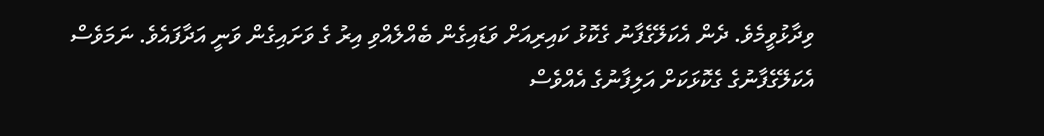ވިދާޅުވީމެވެ. ދެން އެކަލޭގެފާނު ގެކޮޅު ކައިރިއަށް ވަޑައިގެން ބެއްލެއްވި އިރު ގެ ވަށައިގެން ވަނީ އަދާފައެވެ. ނަމަވެސް އެކަލޭގެފާނުގެ ގެކޮޅަކަށް އަލިފާނުގެ އެއްވެސް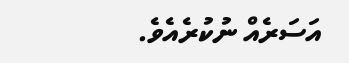އަސަރެއް ނުކުރެއެވެ.